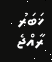ޚަބަރު
ރާއްޖެ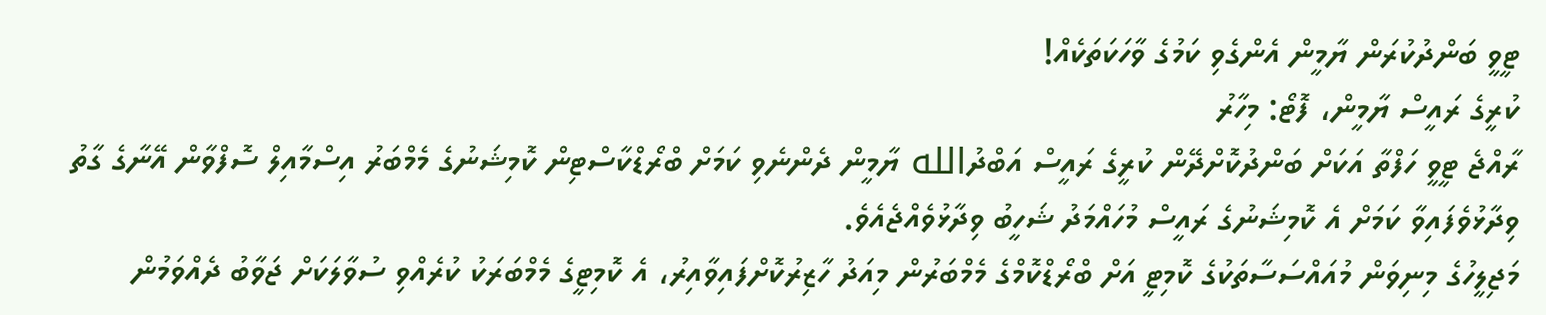ޓީވީ ބަންދުކުރަން ޔާމީން އެންގެވި ކަމުގެ ވާހަކަތަކެއް!
ކުރީގެ ރައީސް ޔާމީން، ފޮޓޯ: މިހާރު
ރާއްޖެ ޓީވީ ހަފްތާ އަކަށް ބަންދުކޮށްދޭން ކުރީގެ ރައީސް އަބްދުالله ޔާމީން ދެންނެވި ކަމަށް ބްރޯޑްކާސްޓިން ކޮމިޝަނުގެ މެމްބަރު އިސްމާއިލް ސޮފްވާން އޭނާގެ ގާތު ވިދާޅުވެފައިވާ ކަމަށް އެ ކޮމިޝަނުގެ ރައީސް މުހައްމަދު ޝަހީބު ވިދާޅުވެއްޖެއެވެ.
މަޖިލީހުގެ މިނިވަން މުއައްސަސާތަކުގެ ކޮމިޓީ އަށް ބްރޯޑްކޮމްގެ މެމްބަރުން މިއަދު ހާޒިރުކޮށްފައިވާއިރު، އެ ކޮމިޓީގެ މެމްބަރަކު ކުރެއްވި ސުވާލަކަށް ޖަވާބު ދެއްވަމުން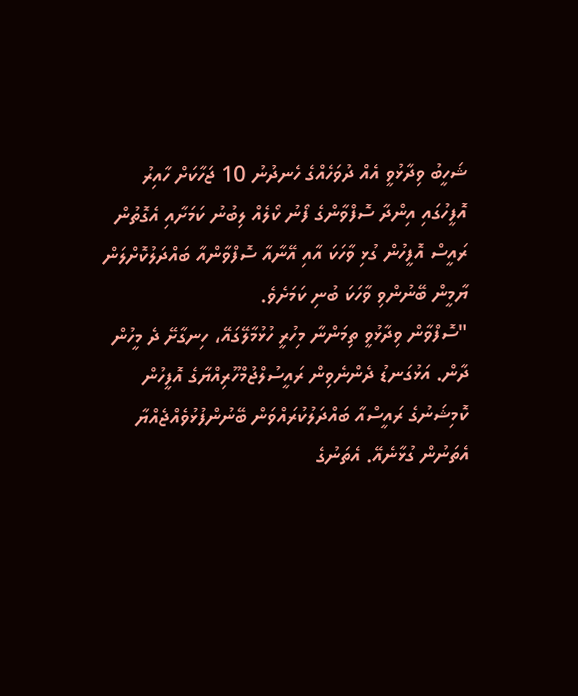ޝަހީބު ވިދާޅުވީ އެއް ދުވަހެއްގެ ހެނދުނު 10 ޖަހާކަށް ހާއިރު އޮފީހުގައި އިންދާ ސޮފްވާންގެ ފޯނު ކޯލެއް ލިބުނު ކަމަށާއި އެގޮތުން ރައީސް އޮފީހުން ގުޅި ވާހަކަ އާއި އޭނާއާ ސޮފްވާންއާ ބައްދަލުކޮށްލަން ޔާމީން ބޭނުންވި ވާހަކަ ބުނި ކަމަށެވެ.
"ސޮފްވާން ވިދާޅުވީ ތިމަންނާ މިހުރީ ހުޅުމާލޭގައޭ، ހިނގާށޭ ދެ މީހުން ދާން. އަޅުގަނޑު ދެންނެވިން ރައީސުލްޖުމްހޫރިއްޔާގެ އޮފީހުން ކޮމިޝަނުގެ ރައީސްއާ ބައްދަލުކުރައްވަން ބޭނުންފުޅުވެއްޖެއްޔާ އެތަނުން ގުޅާނެއޭ. އެތަނުގެ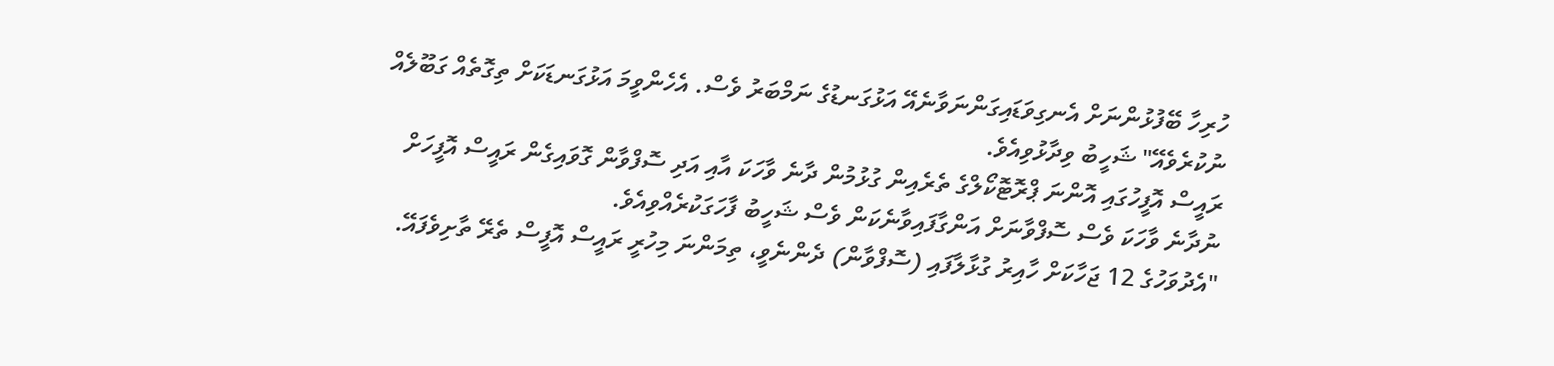ހުރިހާ ބޭފުޅުންނަށް އެނގިވަޑައިގަންނަވާނެއޭ އަޅުގަނޑުގެ ނަމްބަރު ވެސް. އެހެންވީމަ އަޅުގަނޑަކަށް ތިގޮތެއް ގަބޫލެއް ނުކުރެވެއޭ" ޝަހީބު ވިދާޅުވިއެވެ.
ރައީސް އޮފީހުގައި އޮންނަ ޕްރޮޓޮކޯލްގެ ތެރެއިން ގުޅުމުން ދާނެ ވާހަކަ އާއި އަދި ސޮފްވާން ގޮވައިގެން ރައީސް އޮފީހަށް ނުދާނެ ވާހަކަ ވެސް ސޮފްވާނަށް އަންގާފައިވާނެކަން ވެސް ޝަހީބު ފާހަގަކުރެއްވިއެވެ.
"އެދުވަހުގެ 12 ޖަހާކަށް ހާއިރު ގުޅާލާފައި (ސޮފްވާން) ދެންނެވީ، ތިމަންނަ މިހުރީ ރައީސް އޮފީސް ތެރޭ ތާށިވެފައޭ.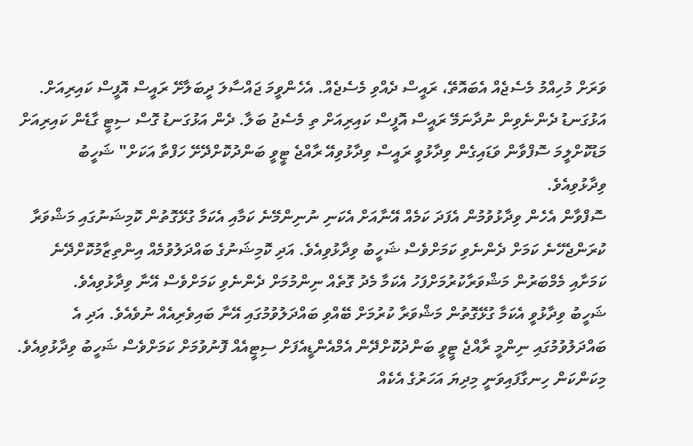ވަރަށް މުހިއްމު މެސެޖެއް އެބައޮތޭ، ރައީސް ދެއްވި މެސެޖެއް. އެހެންވީމަ ޖައްސާލަ ދީބަލާށޭ ރައީސް އޮފީސް ކައިރިއަށް. އަޅުގަނޑު ދެންނެވިން ނުދާނަމޭ ރައީސް އޮފީސް ކައިރިއަށް ތި މެސެޖު ބަލާ. ދެން އަޅުގަނޑު ގޮސް ސިޓީ ގާޑެން ކައިރިއަށް މަޑުކޮށްލީމަ ސޮފްވާން ވަޑައިގެން ވިދާޅުވީ ރައީސް ވިދާޅުވިއޭ ރާއްޖެ ޓީވީ ބަންދުކޮށްދޭށޭ ހަފްތާ އަކަށް" ޝަހީބު ވިދާޅުވިއެވެ.
ސޮފްވާން އެހެން ވިދާޅުވުމުން އެފަދަ ކަމެއް އޭނާއަށް އެކަނި ނުނިންމޭނެ ކަމާއި އެކަމާ ގުޅޭގޮތުން ކޮމިޝަނުގައި މަޝްވަރާ ކުރަންޖެހޭނެ ކަމަށް ދެންނެވި ކަމަށްވެސް ޝަހީބު ވިދާޅުވިއެވެ. އަދި ކޮމިޝަނުގެ ބައްދަލުވުމެއް އިންތިޒާމުކޮށްދޭނެ ކަމަށާއި މެމްބަރުން މަޝްވަރާކުރުމަށްފަހު އެކަމާ މެދު ގޮތެއް ނިންމުމަށް ދެންނެވި ކަމަށްވެސް އޭނާ ވިދާޅުވިއެވެ.
ޝަހީބު ވިދާޅުވީ އެކަމާ ގުޅޭގޮތުން މަޝްވަރާ ކުރުމަށް ބޭއްވި ބައްދަލުވުމުގައި އޭނާ ބައިވެރިއެއް ނުވެއެވެ. އަދި އެ ބައްދަލުވުމުގައި ނިންމީ ރާއްޖެ ޓީވީ ބަންދުކޮށްދޭން އެމްއެންޑީއެފަށް ސިޓީއެއް ފޮނުވުމަށް ކަމަށްވެސް ޝަހީބު ވިދާޅުވިއެވެ.
މިކަންކަން ހިނގާފައިވަނީ މިދިޔަ އަހަރުގެ އެކެއް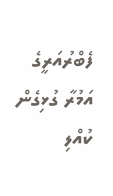ފެބްރުއަރީގެ އަމުރާ ގުޅިގެން ކުއްލި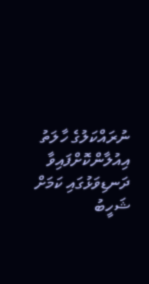ނުރައްކަލުގެ ހާލަތު އިއުލާންކޮށްފައިވާ ދަނޑިވަޅުގައި ކަމަށް ޝަހީބު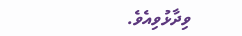ވިދާޅުވިއެވެ.